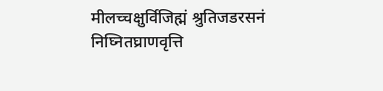मीलच्चक्षुर्विजिह्मं श्रुतिजडरसनं निघ्नितघ्राणवृत्ति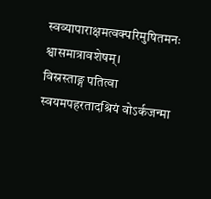स्वव्यापाराक्षमत्वक्परिमुषितमनः श्वासमात्रावशेषम्।
विस्रस्ताङ्ग पतित्वा स्वयमपहरतादश्रियं वोऽर्कजन्मा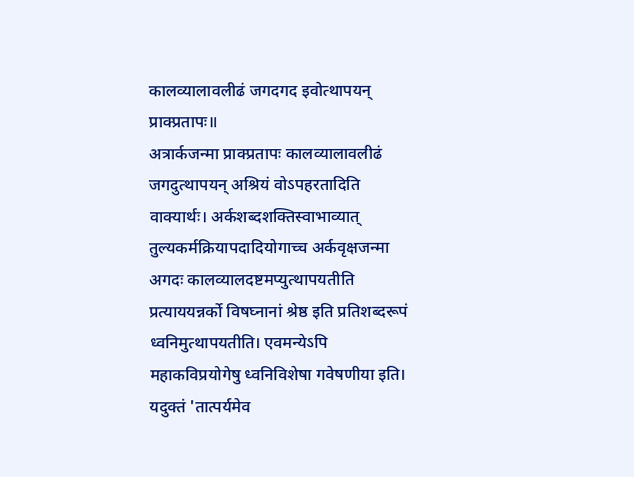कालव्यालावलीढं जगदगद इवोत्थापयन् प्राक्प्रतापः॥
अत्रार्कजन्मा प्राक्प्रतापः कालव्यालावलीढं जगदुत्थापयन् अश्रियं वोऽपहरतादिति वाक्यार्थः। अर्कशब्दशक्तिस्वाभाव्यात् तुल्यकर्मक्रियापदादियोगाच्च अर्कवृक्षजन्मा अगदः कालव्यालदष्टमप्युत्थापयतीति प्रत्याययन्नर्को विषघ्नानां श्रेष्ठ इति प्रतिशब्दरूपं ध्वनिमुत्थापयतीति। एवमन्येऽपि महाकविप्रयोगेषु ध्वनिविशेषा गवेषणीया इति। यदुक्तं 'तात्पर्यमेव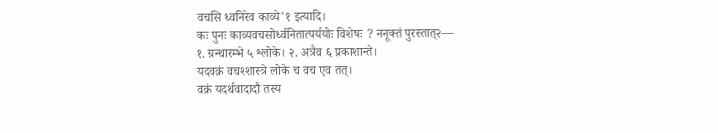वचसि ध्वनिरेव काव्ये'१ इत्यादि।
कः पुनः काव्यवचसोर्ध्वनितात्पर्ययोः विशेषः ? ननूक्तं पुरस्तात्२—
१. ग्रन्थारम्भे ५ श्लोके। २. अत्रैव ६ प्रकाशान्ते।
यदवक्रं वचश्शास्त्रे लोके च वच एव तत्।
वक्रं यदर्थवादादौ तस्य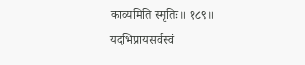काव्यमिति स्मृतिः॥ १८९॥
यदभिप्रायसर्वस्वं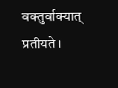वक्तुर्वाक्यात् प्रतीयते।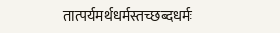तात्पर्यमर्थधर्मस्तच्छब्दधर्मः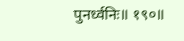पुनर्ध्वनिः॥ १९०॥